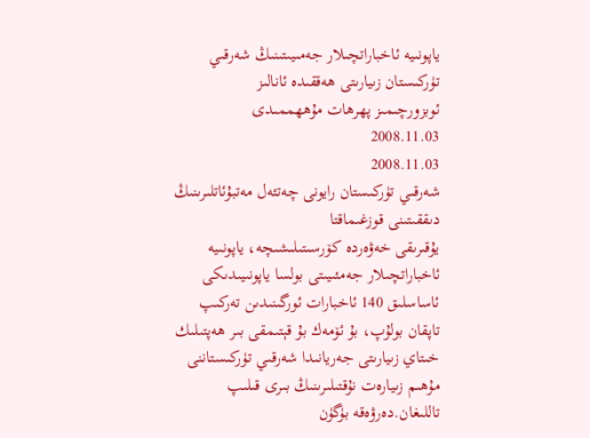ياپونىيە ئاخباراتچىلار جەمىيىتىنىڭ شەرقىي تۈركىستان زىيارىتى ھەققىدە ئانالىز
ئوبزورچىمىز پهرهات مۇههممىدى
2008.11.03
2008.11.03
شەرقىي تۈركىستان رايونى چەتئەل مەتبۇئاتلىرىنىڭ دىققىتىنى قوزغىماقتا
يۇقىرىقى خەۋەردە كۆرسىتىلىشىچە، ياپونىيە ئاخباراتچىلار جەمئىيىتى بولسا ياپونىيىدىكى ئاساسلىق 140 ئاخبارات ئورگىنىدىن تەركىپ تاپقان بولۇپ، بۇ ئۆمەك بۇ قېتىمقى بىر ھەپتىلىك خىتاي زىيارىتى جەريانىدا شەرقىي تۈركىستاننى مۇھىم زىيارەت نۇقتىلىرىنىڭ بىرى قىلىپ تاللىغان.دەرۋەقە بۈگۈن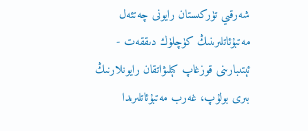شەرقىي تۈركىستان رايونى چەتئەل مەتبۇئاتلىرىنىڭ كۈچلۈك دىققەت - ئېتىبارىنى قوزغاپ كېلىۋاتقان رايونلارنىڭ بىرى بولۇپ، غەرب مەتبۇئاتلىرىدا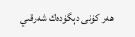ھەر كۈنى دېگۈدەك شەرقىي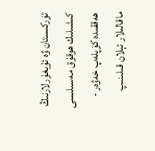تۈركىستان ۋە ئۇيغۇرلارنىڭ كىشىلىك ھوقۇق مەسىلىسى ھەققىدە كۆپلەپ خەۋەر - ماقالىلار ئېلان قىلىنىپ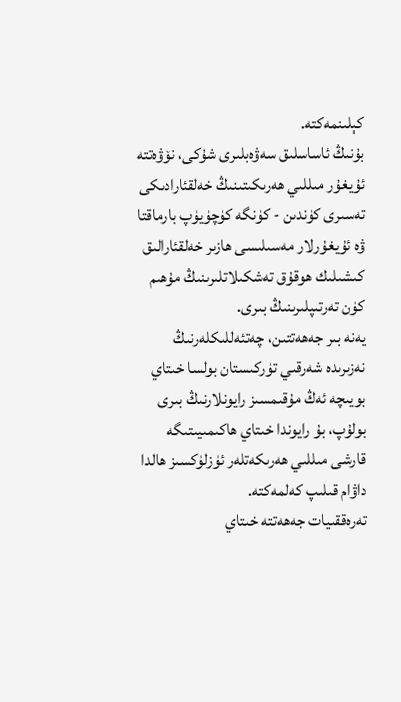كېلىنمەكتە.
بۇنىڭ ئاساسلىق سەۋەبلىرى شۇكى، نۆۋەتتە ئۇيغۇر مىللىي ھەرىكىتىنىڭ خەلقئارادىكى تەسىرى كۈندىن - كۈنگە كۈچۈيۈپ بارماقتا ۋە ئۇيغۇرلار مەسىلىسى ھازىر خەلقئارالىق كىشىلىك ھوقۇق تەشكىلاتلىرىنىڭ مۇھىم كۈن تەرتىپلىرىنىڭ بىرى.
يەنە بىر جەھەتتىن، چەتئەللىكلەرنىڭ نەزىرىدە شەرقىي تۈركىستان بولسا خىتاي بويىچە ئەڭ مۇقىمسىز رايونلارنىڭ بىرى بولۇپ، بۇ رايوندا خىتاي ھاكىمىيىتىگە قارشى مىللىي ھەرىكەتلەر ئۈزلۈكسىز ھالدا داۋام قىلىپ كەلمەكتە.
تەرەققىيات جەھەتتە خىتاي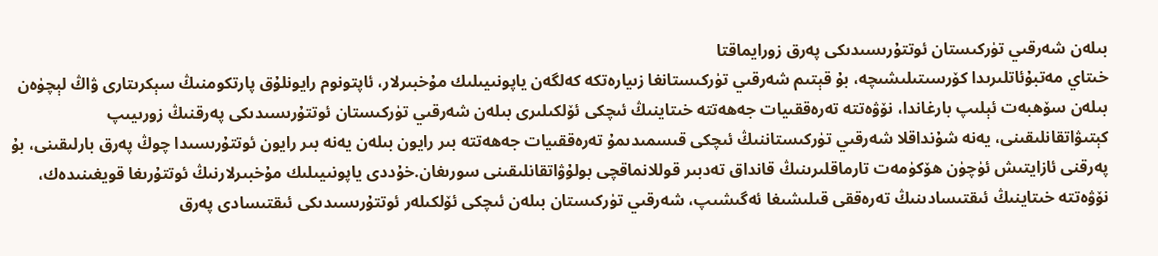بىلەن شەرقىي تۈركىستان ئوتتۇرىسىدىكى پەرق زورايماقتا
خىتاي مەتبۇئاتلىرىدا كۆرسىتىلىشىچە، بۇ قېتىم شەرقىي تۈركىستانغا زىيارەتكە كەلگەن ياپونىيىلىك مۇخبىرلار، ئاپتونوم رايونلۇق پارتكومنىڭ سېكرىتارى ۋاڭ لېچۈەن بىلەن سۆھبەت ئېلىپ بارغاندا، نۆۋەتتە تەرەققىيات جەھەتتە خىتاينىڭ ئىچكى ئۆلكىلىرى بىلەن شەرقىي تۈركىستان ئوتتۇرىسىدىكى پەرقنىڭ زورىيىپ كېتىۋاتقانلىقىنى، يەنە شۇنداقلا شەرقىي تۈركىستاننىڭ ئىچكى قىسمىدىمۇ تەرەققىيات جەھەتتە بىر رايون بىلەن يەنە بىر رايون ئوتتۇرىسىدا چوڭ پەرق بارلىقىنى، بۇ پەرقنى ئازايتىش ئۈچۈن ھۆكۈمەت تارماقلىرىنىڭ قانداق تەدبىر قوللانماقچى بولۇۋاتقانلىقىنى سورىغان.خۇددى ياپونىيىلىك مۇخبىرلارنىڭ ئوتتۇرىغا قويغىنىدەك، نۆۋەتتە خىتاينىڭ ئىقتىسادىنىڭ تەرەققى قىلىشىغا ئەگىشىپ، شەرقىي تۈركىستان بىلەن ئىچكى ئۆلكىلەر ئوتتۇرىسىدىكى ئىقتىسادى پەرق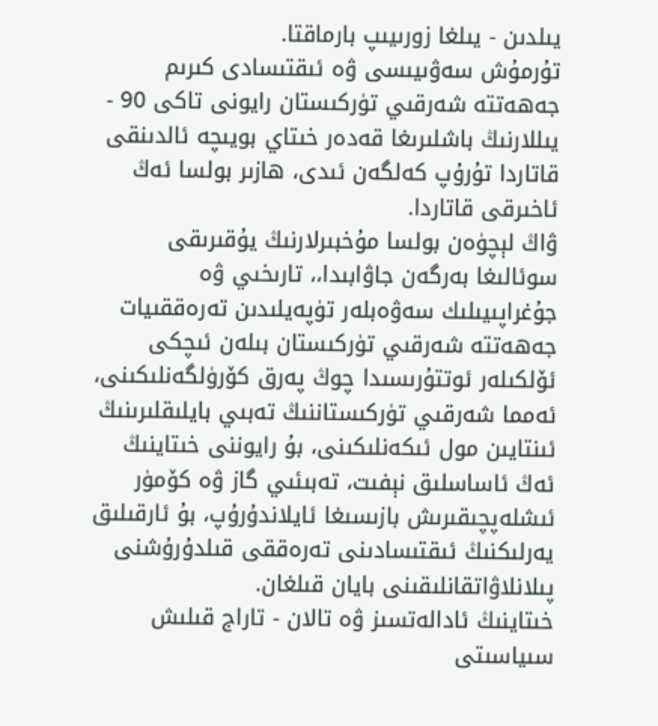يىلدىن - يىلغا زورىيىپ بارماقتا.
تۇرمۇش سەۋىيىسى ۋە ئىقتىسادى كىرىم جەھەتتە شەرقىي تۈركىستان رايونى تاكى 90 - يىللارنىڭ باشلىرىغا قەدەر خىتاي بويىچە ئالدىنقى قاتاردا تۇرۇپ كەلگەن ئىدى، ھازىر بولسا ئەڭ ئاخىرقى قاتاردا.
ۋاڭ لېچۈەن بولسا مۇخبىرلارنىڭ يۇقىرىقى سوئالىغا بەرگەن جاۋابىدا،، تارىخىي ۋە جۇغراپىيىلىك سەۋەبلەر تۈپەيلىدىن تەرەققىيات جەھەتتە شەرقىي تۈركىستان بىلەن ئىچكى ئۆلكىلەر ئوتتۇرىسىدا چوڭ پەرق كۆرۈلگەنلىكىنى، ئەمما شەرقىي تۈركىستاننىڭ تەبىي بايلىقلىرىنىڭ ئىنتايىن مول ئىكەنلىكىنى، بۇ رايوننى خىتاينىڭ ئەڭ ئاساسلىق نېفىت، تەبىئىي گاز ۋە كۆمۈر ئىشلەپچىقىرىش بازىسىغا ئايلاندۇرۇپ، بۇ ئارقىلىق يەرلىكنىڭ ئىقتىسادىنى تەرەققى قىلدۇرۇشنى پىلانلاۋاتقانلىقىنى بايان قىلغان.
خىتاينىڭ ئادالەتسىز ۋە تالان - تاراج قىلىش سىياسىتى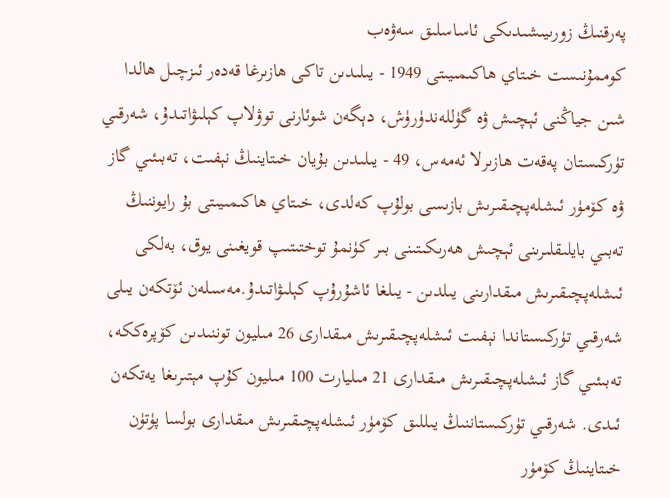پەرقنىڭ زورىيىشىدىكى ئاساسلىق سەۋەب
كوممۇنىست خىتاي ھاكىمىيىتى 1949 - يىلىدىن تاكى ھازىرغا قەدەر ئىزچىل ھالدا شىن جياڭنى ئېچىش ۋە گۈللەندۈرۈش، دېگەن شوئارنى توۋلاپ كېلىۋاتىدۇ، شەرقىي تۈركىستان پەقەت ھازىرلا ئەمەس، 49 - يىلىدىن بۇيان خىتاينىڭ نېفىت، تەبىئىي گاز ۋە كۆمۈر ئىشلەپچىقىرىش بازىسى بولۇپ كەلدى، خىتاي ھاكىمىيىتى بۇ رايوننىڭ تەبىي بايلىقلىرىنى ئېچىش ھەرىكىتىنى بىر كۈنمۇ توختىتىپ قويغىنى يوق، بەلكى ئىشلەپچىقىرىش مىقدارىنى يىلدىن - يىلغا ئاشۇرۇپ كېلىۋاتىدۇ.مەسىلەن ئۆتكەن يىلى شەرقىي تۈركىستاندا نېفىت ئىشلەپچىقىرىش مىقدارى 26 مىليون توننىدىن كۆپرەككە، تەبىئىي گاز ئىشلەپچىقىرىش مىقدارى 21 مىليارت 100 مىليون كۇپ مېتىرىغا يەتكەن ئىدى. شەرقىي تۈركىستاننىڭ يىللىق كۆمۈر ئىشلەپچىقىرىش مىقدارى بولسا پۈتۈن خىتاينىڭ كۆمۈر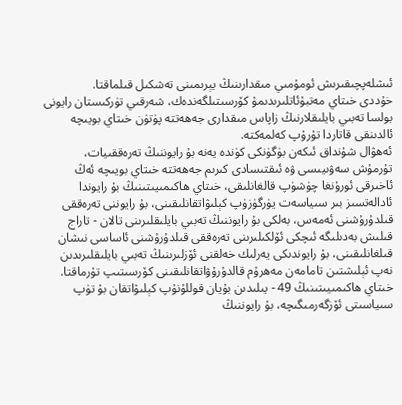ئىشلەپچىقىرىش ئومۇمىي مىقدارىنىڭ يېرىمىنى تەشكىل قىلماقتا.
خۇددى خىتاي مەتبۇئاتلىرىدىمۇ كۆرسىتىلگەندەك، شەرقىي تۈركىستان رايونى بولسا تەبىي بايلىقلارنىڭ زاپاس مىقدارى جەھەتتە پۈتۈن خىتاي بويىچە ئالدىنقى قاتاردا تۇرۇپ كەلمەكتە.
ئەھۋال شۇنداق ئىكەن بۈگۈنكى كۈندە يەنە بۇ رايوننىڭ تەرەققىيات، تۇرمۇش سەۋىيىسى ۋە ئىقتىسادى كىرىم جەھەتتە خىتاي بويىچە ئەڭ ئاخىرقى ئورۇنغا چۈشۈپ قالغانلىقى، خىتاي ھاكىمىيىتىنىڭ بۇ رايوندا ئادالەتسىز بىر سىياسەت يۈرگۈزۈپ كېلىۋاتقانلىقىنى، بۇ رايوننى تەرەققى قىلدۇرۇشنى ئەمەس، بەلكى بۇ رايوننىڭ تەبىي بايلىقلىرىنى تالان - تاراج قىلىش بەدىلىگە ئىچكى ئۆلكىلىرىنى تەرەققى قىلدۇرۇشنى ئاساسى نىشان قىلغانلىقىنى، بۇ رايوندىكى يەرلىك خەلقنى ئۆزلىرىنىڭ تەبىي بايلىقلىرىدىن نەپ ئېلىشتىن تامامەن مەھرۇم قالدۇرۇۋاتقانلىقىنى كۆرسىتىپ تۇرماقتا.
خىتاي ھاكىمىيىتىنىڭ 49 - يىلىدىن بۇيان قوللۇنۇپ كېلىۋاتقان بۇ تۈپ سىياسىتى ئۆزگەرمىگىچە، بۇ رايوننىڭ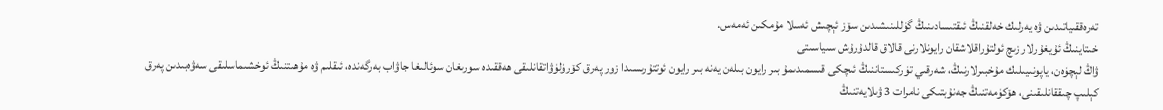تەرەققىياتىدىن ۋە يەرلىك خەلقنىڭ ئىقتىسادىنىڭ گۈللىنىشىدىن سۆز ئېچىش ئەسلا مۇمكىن ئەمەس.
خىتاينىڭ ئۇيغۇرلار زىچ ئولتۇراقلاشقان رايونلارنى قالاق قالدۇرۇش سىياسىتى
ۋاڭ لېچۈەن، ياپونىيىلىك مۇخبىرلارنىڭ، شەرقىي تۈركىستاننىڭ ئىچكى قىسمىدىمۇ بىر رايون بىلەن يەنە بىر رايون ئوتتۇرىسىدا زور پەرق كۆرۈلۈۋاتقانلىقى ھەققىدە سورىغان سوئالىغا جاۋاب بەرگەندە، ئىقلىم ۋە مۇھىتنىڭ ئوخشىماسلىقى سەۋەبىدىن پەرق كېلىپ چىققانلىقىنى، ھۆكۈمەتنىڭ جەنۇبتىكى نامرات 3 ۋىلايەتنىڭ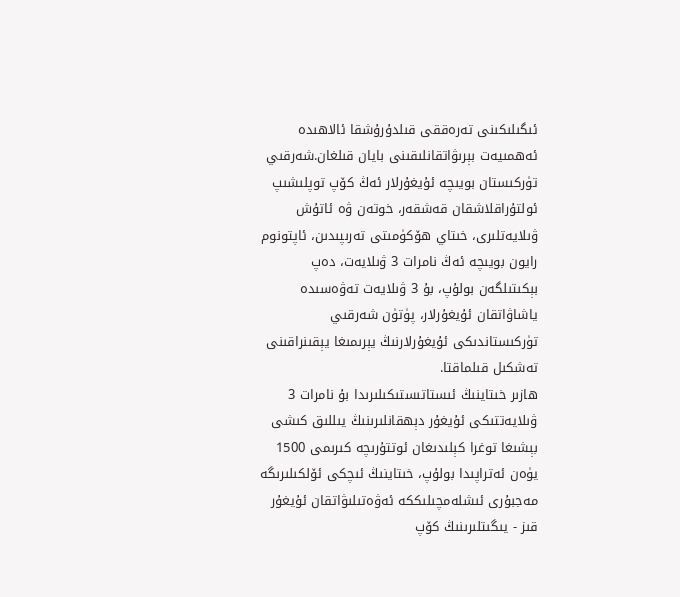ئىگىلىكىنى تەرەققى قىلدۇرۇشقا ئالاھىدە ئەھمىيەت بېرىۋاتقانلىقىنى بايان قىلغان.شەرقىي تۈركىستان بويىچە ئۇيغۇرلار ئەڭ كۆپ توپلىشىپ ئولتۇراقلاشقان قەشقەر، خوتەن ۋە ئاتۇش ۋىلايەتلىرى، خىتاي ھۆكۈمىتى تەرىپىدىن، ئاپتونوم رايون بويىچە ئەڭ نامرات 3 ۋىلايەت، دەپ بېكىتىلگەن بولۇپ، بۇ 3 ۋىلايەت تەۋەسىدە ياشاۋاتقان ئۇيغۇرلار، پۈتۈن شەرقىي تۈركىستاندىكى ئۇيغۇرلارنىڭ يېرىمىغا يېقىنراقىنى تەشكىل قىلماقتا.
ھازىر خىتاينىڭ ئىستاتىستىكىلىرىدا بۇ نامرات 3 ۋىلايەتتىكى ئۇيغۇر دېھقانلىرىنىڭ يىللىق كىشى بېشىغا توغرا كېلىدىغان ئوتتۇرىچە كىرىمى 1500 يۈەن ئەتراپىدا بولۇپ، خىتاينىڭ ئىچكى ئۆلكىلىرىگە مەجبۇرى ئىشلەمچىلىككە ئەۋەتىلىۋاتقان ئۇيغۇر قىز - يىگىتلىرىنىڭ كۆپ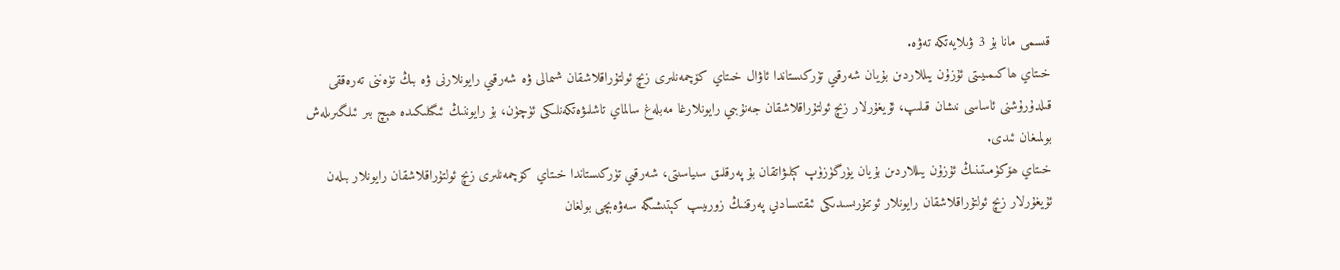قىسمى مانا بۇ 3 ۋىلايەتكە تەۋە.
خىتاي ھاكىمىيىتى ئۇزۇن يىللاردىن بۇيان شەرقىي تۈركىستاندا ئاۋال خىتاي كۆچمەنلىرى زىچ ئولتۇراقلاشقان شىمالى ۋە شەرقىي رايونلارنى ۋە بىڭ تۈەننى تەرەققى قىلدۇرۇشنى ئاساسى نىشان قىلىپ، ئۇيغۇرلار زىچ ئولتۇراقلاشقان جەنۇبىي رايونلارغا مەبلەغ سالماي تاشلىۋەتكەنلىكى ئۈچۈن، بۇ رايوننىڭ ئىگىلىكىدە ھېچ بىر ئىلگىرىلەش بولمىغان ئىدى.
خىتاي ھۆكۈمىتىنىڭ ئۇزۇن يىللاردىن بۇيان يۈرگۈزۈپ كېلىۋاتقان بۇ پەرقلىق سىياسىتى، شەرقىي تۈركىستاندا خىتاي كۆچمەنلىرى زىچ ئولتۇراقلاشقان رايونلار بىلەن ئۇيغۇرلار زىچ ئولتۇراقلاشقان رايونلار ئوتتۇرىسىدىكى ئىقتىسادىي پەرقنىڭ زورىيىپ كېتىشىگە سەۋەبچى بولغان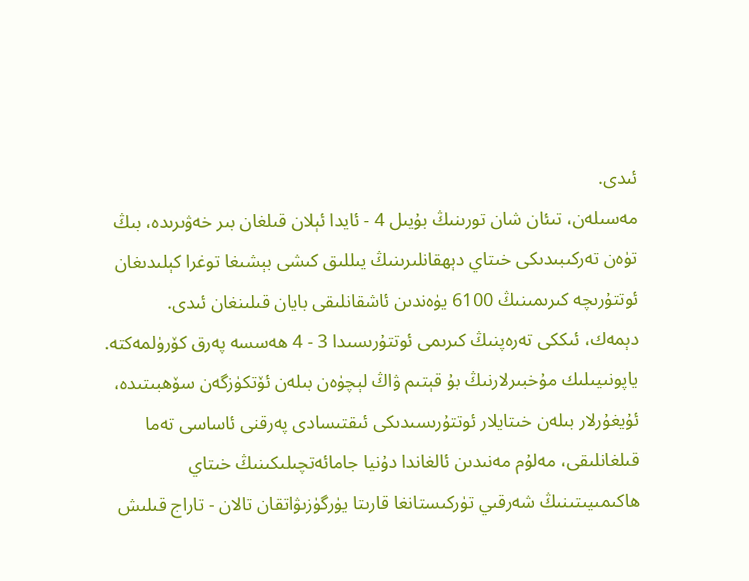ئىدى.
مەسىلەن، تىئان شان تورىنىڭ بۇيىل 4 - ئايدا ئېلان قىلغان بىر خەۋىرىدە، بىڭ تۈەن تەركىبىدىكى خىتاي دېھقانلىرىنىڭ يىللىق كىشى بېشىغا توغرا كېلىدىغان ئوتتۇرىچە كىرىمىنىڭ 6100 يۈەندىن ئاشقانلىقى بايان قىلىنغان ئىدى.
دېمەك، ئىككى تەرەپنىڭ كىرىمى ئوتتۇرىسىدا 3 - 4 ھەسسە پەرق كۆرۈلمەكتە. ياپونىيىلىك مۇخبىرلارنىڭ بۇ قېتىم ۋاڭ لېچۈەن بىلەن ئۆتكۈزگەن سۆھبىتىدە، ئۇيغۇرلار بىلەن خىتايلار ئوتتۇرىسىدىكى ئىقتىسادى پەرقنى ئاساسى تەما قىلغانلىقى، مەلۇم مەنىدىن ئالغاندا دۇنيا جامائەتچىلىكىنىڭ خىتاي ھاكىمىيىتىنىڭ شەرقىي تۈركىستانغا قارىتا يۈرگۈزىۋاتقان تالان - تاراج قىلىش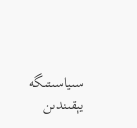سىياسىتىگە يېقىندىن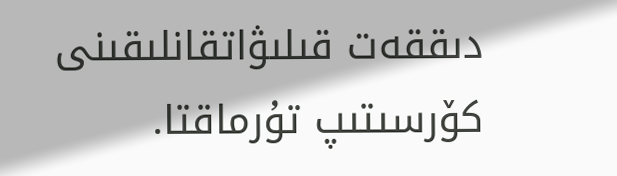دىققەت قىلىۋاتقانلىقىنى كۆرسىتىپ تۇرماقتا.